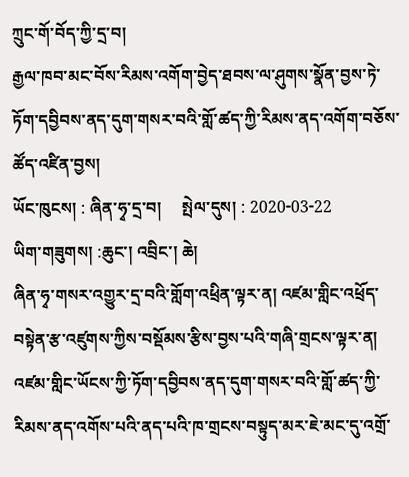ཀྲུང་གོ་བོད་ཀྱི་དྲ་བ།
རྒྱལ་ཁབ་མང་བོས་རིམས་འགོག་བྱེད་ཐབས་ལ་ཤུགས་སྣོན་བྱས་ཏེ་ཏོག་དབྱིབས་ནད་དུག་གསར་བའི་གློ་ཚད་ཀྱི་རིམས་ནད་འགོག་བཅོས་ཚོད་འཛིན་བྱས།
ཡོང་ཁུངས། : ཞིན་ཧྭ་དྲ་བ།     སྤེལ་དུས། : 2020-03-22
ཡིག་གཟུགས། :ཆུང་། འབྲིང་། ཆེ།
ཞིན་ཧྭ་གསར་འགྱུར་དྲ་བའི་གློག་འཕྲིན་ལྟར་ན། འཛམ་གླིང་འཕྲོད་བསྟེན་རྩ་འཛུགས་ཀྱིས་བསྡོམས་རྩིས་བྱས་པའི་གཞི་གྲངས་ལྟར་ན། འཛམ་གླིང་ཡོངས་ཀྱི་ཏོག་དབྱིབས་ནད་དུག་གསར་བའི་གློ་ཚད་ཀྱི་རིམས་ནད་འགོས་པའི་ནད་པའི་ཁ་གྲངས་བསྟུད་མར་ཇེ་མང་དུ་འགྲོ་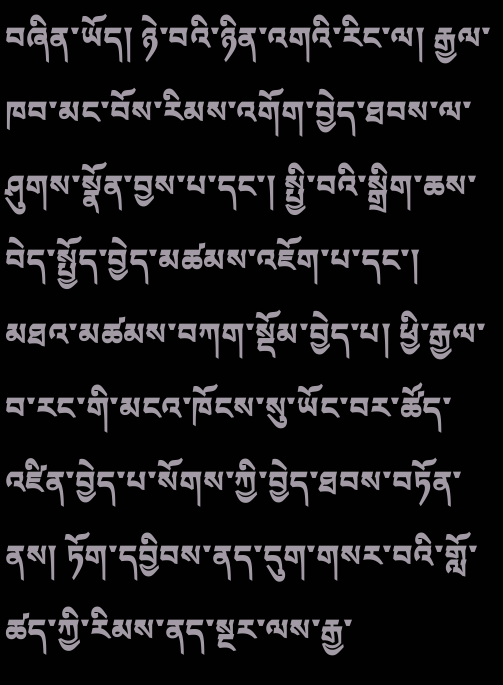བཞིན་ཡོད། ཉེ་བའི་ཉིན་འགའི་རིང་ལ། རྒྱལ་ཁབ་མང་བོས་རིམས་འགོག་བྱེད་ཐབས་ལ་ཤུགས་སྣོན་བྱས་པ་དང་། སྤྱི་བའི་སྒྲིག་ཆས་བེད་སྤྱོད་བྱེད་མཚམས་འཇོག་པ་དང་། མཐའ་མཚམས་བཀག་སྡོམ་བྱེད་པ། ཕྱི་རྒྱལ་བ་རང་གི་མངའ་ཁོངས་སུ་ཡོང་བར་ཚོད་འཛིན་བྱེད་པ་སོགས་ཀྱི་བྱེད་ཐབས་བཏོན་ནས། ཏོག་དབྱིབས་ནད་དུག་གསར་བའི་གློ་ཚད་ཀྱི་རིམས་ནད་སྔར་ལས་རྒྱ་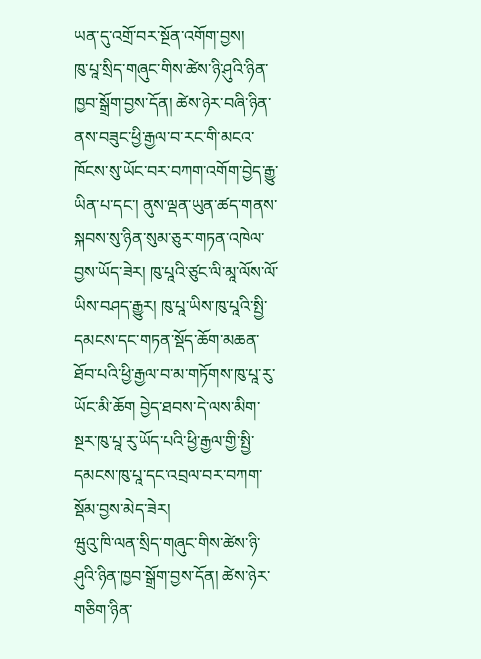ཡན་དུ་འགྲོ་བར་སྔོན་འགོག་བྱས།
ཁུ་པཱ་སྲིད་གཞུང་གིས་ཚེས་ཉི་ཤུའི་ཉིན་ཁྱབ་སྒྲོག་བྱས་དོན། ཚེས་ཉེར་བཞི་ཉིན་ནས་བཟུང་ཕྱི་རྒྱལ་བ་རང་གི་མངའ་ཁོངས་སུ་ཡོང་བར་བཀག་འགོག་བྱེད་རྒྱུ་ཡིན་པ་དང་། ནུས་ལྡན་ཡུན་ཚད་གནས་སྐབས་སུ་ཉིན་སུམ་ཅུར་གཏན་འཁེལ་བྱས་ཡོད་ཟེར། ཁུ་པཱའི་ཙུང་ལི་མཱ་ལོས་ལོ་ཡིས་བཤད་རྒྱུར། ཁུ་པཱ་ཡིས་ཁུ་པཱའི་སྤྱི་དམངས་དང་གཏན་སྡོད་ཆོག་མཆན་ཐོབ་པའི་ཕྱི་རྒྱལ་བ་མ་གཏོགས་ཁུ་པཱ་རུ་ཡོང་མི་ཆོག བྱེད་ཐབས་དེ་ལས་མིག་སྔར་ཁུ་པཱ་རུ་ཡོད་པའི་ཕྱི་རྒྱལ་གྱི་སྤྱི་དམངས་ཁུ་པཱ་དང་འབྲལ་བར་བཀག་སྡོམ་བྱས་མེད་ཟེར།
ཝུའུ་ཁི་ལན་སྲིད་གཞུང་གིས་ཚེས་ཉི་ཤུའི་ཉིན་ཁྱབ་སྒྲོག་བྱས་དོན། ཚེས་ཉེར་གཅིག་ཉིན་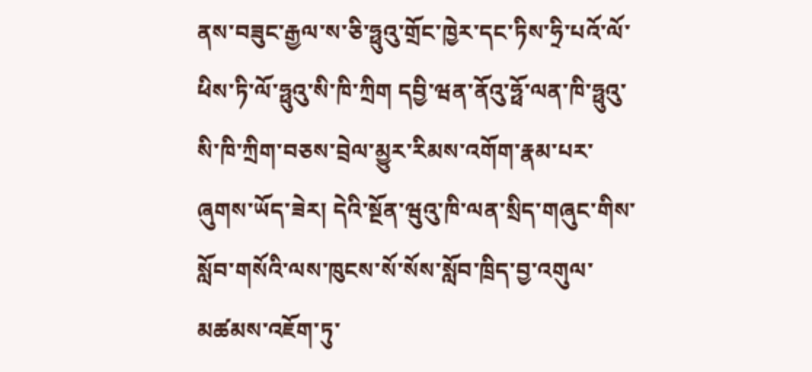ནས་བཟུང་རྒྱལ་ས་ཅི་ཧྥུའུ་གྲོང་ཁྱེར་དང་ཏིས་ཧྲི་པའོ་ལོ་ཕིས་ཏི་ལོ་ཧྥུའུ་སི་ཁི་ཀྲིག དབྱི་ཝན་ནོའུ་ཧྥོ་ལན་ཁི་ཧྥུའུ་སི་ཁི་ཀྲིག་བཅས་བྲེལ་མྱུར་རིམས་འགོག་རྣམ་པར་ཞུགས་ཡོད་ཟེར། དེའི་སྔོན་ཝུའུ་ཁི་ལན་སྲིད་གཞུང་གིས་སློབ་གསོའི་ལས་ཁུངས་སོ་སོས་སློབ་ཁྲིད་བྱ་འགུལ་མཚམས་འཇོག་ཏུ་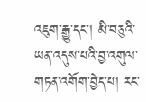འཇུག་རྒྱུ་དང་། མི་བཅུའི་ཡན་འདུས་པའི་བྱ་འགུལ་གཏན་འགོག་བྱེད་པ། རང་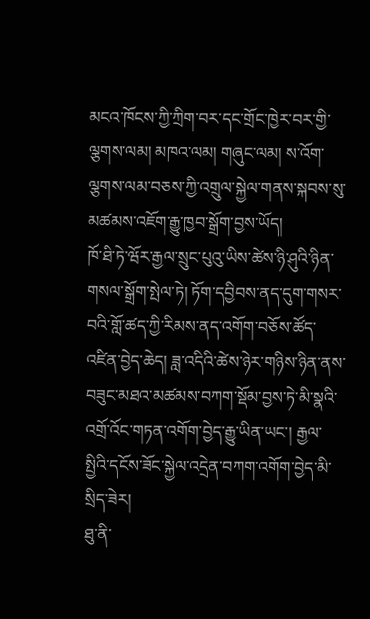མངའ་ཁོངས་ཀྱི་ཀྲིག་བར་དང་གྲོང་ཁྱེར་བར་གྱི་ལྕགས་ལམ། མཁའ་ལམ། གཞུང་ལམ། ས་འོག་ལྕགས་ལམ་བཅས་ཀྱི་འགྲུལ་སྐྱེལ་གནས་སྐབས་སུ་མཚམས་འཇོག་རྒྱུ་ཁྱབ་སྒྲོག་བྱས་ཡོད།
ཁོ་ཐི་ཏེ་ཝོར་རྒྱལ་སྲུང་པུའུ་ཡིས་ཚེས་ཉི་ཤུའི་ཉིན་གསལ་སྒྲོག་སྤེལ་ཏེ། ཏོག་དབྱིབས་ནད་དུག་གསར་བའི་གློ་ཚད་ཀྱི་རིམས་ནད་འགོག་བཅོས་ཚོད་འཛིན་བྱེད་ཆེད། ཟླ་འདིའི་ཚེས་ཉེར་གཉིས་ཉིན་ནས་བཟུང་མཐའ་མཚམས་བཀག་སྡོམ་བྱས་ཏེ་མི་སྣའི་འགྲོ་འོང་གཏན་འགོག་བྱེད་རྒྱུ་ཡིན་ཡང་། རྒྱལ་སྤྱིའི་དངོས་ཟོང་སྐྱེལ་འདྲེན་བཀག་འགོག་བྱེད་མི་སྲིད་ཟེར།
ཐུ་ནི་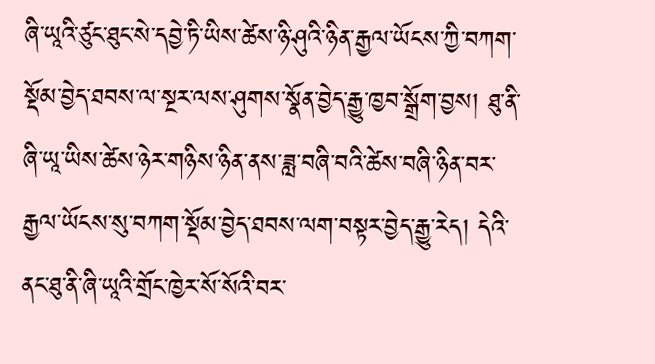ཞི་ཡཱའི་ཙུང་ཐུང་སེ་དབྱེ་ཏི་ཡིས་ཚེས་ཉི་ཤུའི་ཉིན་རྒྱལ་ཡོངས་ཀྱི་བཀག་སྡོམ་བྱེད་ཐབས་ལ་སྔར་ལས་ཤུགས་སྣོན་བྱེད་རྒྱུ་ཁྱབ་སྒྲོག་བྱས། ཐུ་ནི་ཞི་ཡཱ་ཡིས་ཚེས་ཉེར་གཉིས་ཉིན་ནས་ཟླ་བཞི་བའི་ཚེས་བཞི་ཉིན་བར་རྒྱལ་ཡོངས་སུ་བཀག་སྡོམ་བྱེད་ཐབས་ལག་བསྟར་བྱེད་རྒྱུ་རེད། དེའི་ནང་ཐུ་ནི་ཞི་ཡཱའི་གྲོང་ཁྱེར་སོ་སོའི་བར་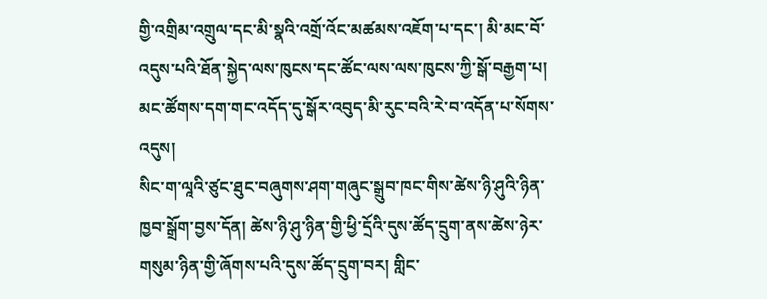གྱི་འགྲིམ་འགྲུལ་དང་མི་སྣའི་འགྲོ་འོང་མཚམས་འཇོག་པ་དང་། མི་མང་བོ་འདུས་པའི་ཐོན་སྐྱེད་ལས་ཁུངས་དང་ཚོང་ལས་ལས་ཁུངས་ཀྱི་སྒོ་བརྒྱག་པ། མང་ཚོགས་དག་གང་འདོད་དུ་སྒོར་འབུད་མི་རུང་བའི་རེ་བ་འདོན་པ་སོགས་འདུས།
སིང་ག་ལཱའི་ཙུང་ཐུང་བཞུགས་ཤག་གཞུང་སྒྲུབ་ཁང་གིས་ཚེས་ཉི་ཤུའི་ཉིན་ཁྱབ་སྒྲོག་བྱས་དོན། ཚེས་ཉི་ཤུ་ཉིན་གྱི་ཕྱི་དྲོའི་དུས་ཚོད་དྲུག་ནས་ཚེས་ཉེར་གསུམ་ཉིན་གྱི་ཞོགས་པའི་དུས་ཚོད་དྲུག་བར། གླིང་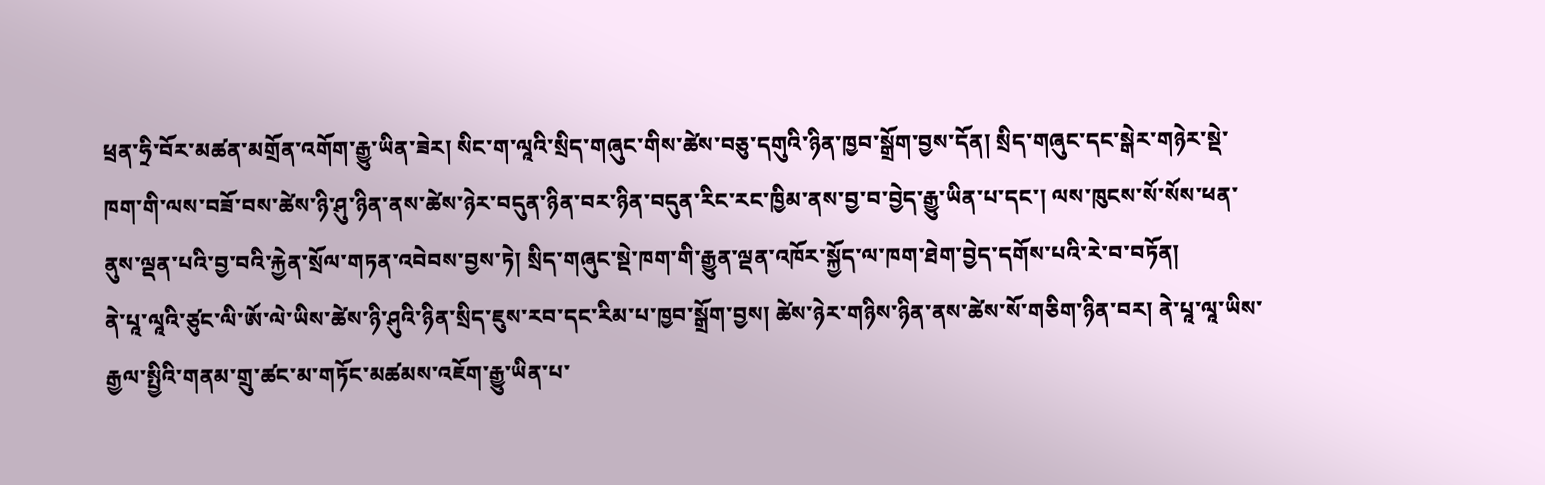ཕྲན་ཧྲི་བོར་མཚན་མགྲོན་འགོག་རྒྱུ་ཡིན་ཟེར། སིང་ག་ལཱའི་སྲིད་གཞུང་གིས་ཚེས་བཅུ་དགུའི་ཉིན་ཁྱབ་སྒྲོག་བྱས་དོན། སྲིད་གཞུང་དང་སྒེར་གཉེར་སྡེ་ཁག་གི་ལས་བཟོ་བས་ཚེས་ཉི་ཤུ་ཉིན་ནས་ཚེས་ཉེར་བདུན་ཉིན་བར་ཉིན་བདུན་རིང་རང་ཁྱིམ་ནས་བྱ་བ་བྱེད་རྒྱུ་ཡིན་པ་དང་། ལས་ཁུངས་སོ་སོས་ཕན་ནུས་ལྡན་པའི་བྱ་བའི་རྐྱེན་སྲོལ་གཏན་འབེབས་བྱས་ཏེ། སྲིད་གཞུང་སྡེ་ཁག་གི་རྒྱུན་ལྡན་འཁོར་སྐྱོད་ལ་ཁག་ཐེག་བྱེད་དགོས་པའི་རེ་བ་བཏོན།
ནེ་པཱ་ལཱའི་ཙུང་ལི་ཨོ་ལེ་ཡིས་ཚེས་ཉི་ཤུའི་ཉིན་སྲིད་ཇུས་རབ་དང་རིམ་པ་ཁྱབ་སྒྲོག་བྱས། ཚེས་ཉེར་གཉིས་ཉིན་ནས་ཚེས་སོ་གཅིག་ཉིན་བར། ནེ་པཱ་ལཱ་ཡིས་རྒྱལ་སྤྱིའི་གནམ་གྲུ་ཚང་མ་གཏོང་མཚམས་འཇོག་རྒྱུ་ཡིན་པ་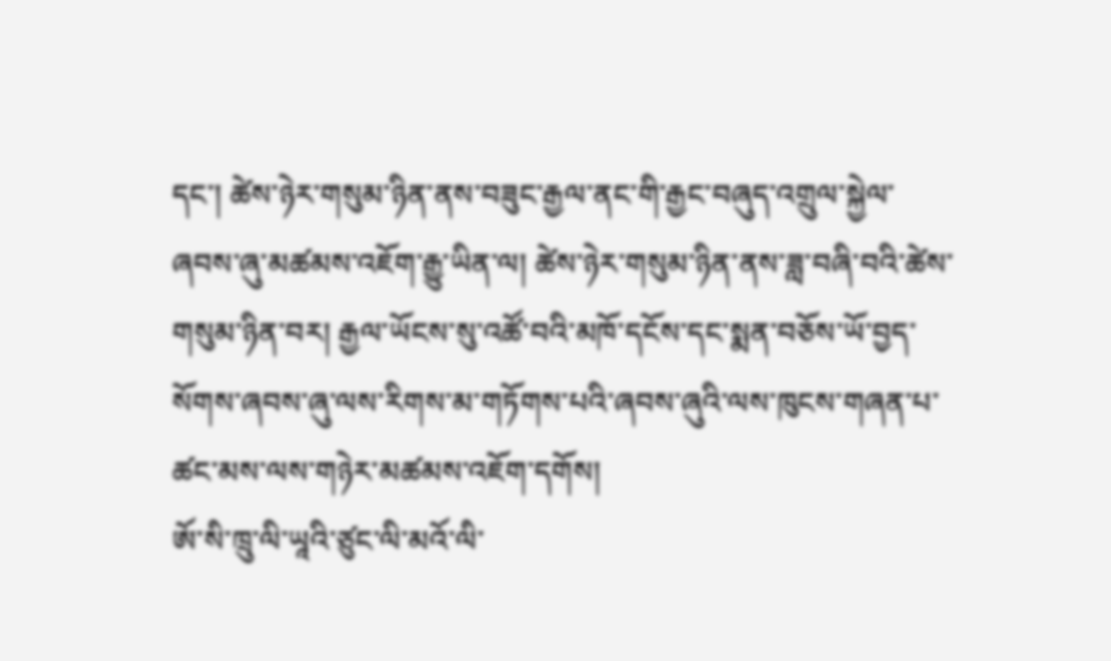དང་། ཚེས་ཉེར་གསུམ་ཉིན་ནས་བཟུང་རྒྱལ་ནང་གི་རྒྱང་བཞུད་འགྲུལ་སྐྱེལ་ཞབས་ཞུ་མཚམས་འཇོག་རྒྱུ་ཡིན་ལ། ཚེས་ཉེར་གསུམ་ཉིན་ནས་ཟླ་བཞི་བའི་ཚེས་གསུམ་ཉིན་བར། རྒྱལ་ཡོངས་སུ་འཚོ་བའི་མཁོ་དངོས་དང་སྨན་བཅོས་ཡོ་བྱད་སོགས་ཞབས་ཞུ་ལས་རིགས་མ་གཏོགས་པའི་ཞབས་ཞུའི་ལས་ཁུངས་གཞན་པ་ཚང་མས་ལས་གཉེར་མཚམས་འཇོག་དགོས།
ཨོ་སི་ཁྲུ་ལི་ཡཱའི་ཙུང་ལི་མའོ་ལི་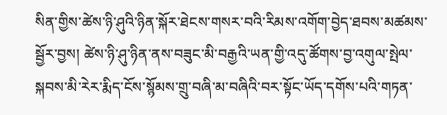སིན་གྱིས་ཚེས་ཉི་ཤུའི་ཉིན་སྐོར་ཐེངས་གསར་བའི་རིམས་འགོག་བྱེད་ཐབས་མཚམས་སྦྱོར་བྱས། ཚེས་ཉི་ཤུ་ཉིན་ནས་བཟུང་མི་བརྒྱའི་ཡན་གྱི་འདུ་ཚོགས་བྱ་འགུལ་སྤེལ་སྐབས་མི་རེར་རྨིད་ངོས་སྙོམས་གྲུ་བཞི་མ་བཞིའི་བར་སྟོང་ཡོད་དགོས་པའི་གཏན་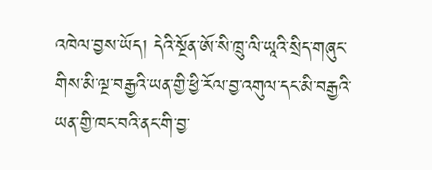འཁེལ་བྱས་ཡོད། དེའི་སྔོན་ཨོ་སི་ཁྲུ་ལི་ཡཱའི་སྲིད་གཞུང་གིས་མི་ལྔ་བརྒྱའི་ཡན་གྱི་ཕྱི་རོལ་བྱ་འགུལ་དང་མི་བརྒྱའི་ཡན་གྱི་ཁང་བའི་ནང་གི་བྱ་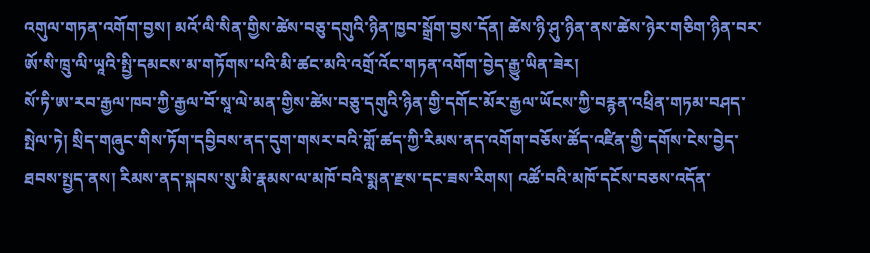འགུལ་གཏན་འགོག་བྱས། མའོ་ལི་སིན་གྱིས་ཚེས་བཅུ་དགུའི་ཉིན་ཁྱབ་སྒྲོག་བྱས་དོན། ཚེས་ཉི་ཤུ་ཉིན་ནས་ཚེས་ཉེར་གཅིག་ཉིན་བར་ཨོ་སི་ཁྲུ་ལི་ཡཱའི་སྤྱི་དམངས་མ་གཏོགས་པའི་མི་ཚང་མའི་འགྲོ་འོང་གཏན་འགོག་བྱེད་རྒྱུ་ཡིན་ཟེར།
སོ་ཏི་ཨ་རབ་རྒྱལ་ཁབ་ཀྱི་རྒྱལ་བོ་སཱ་ལེ་མན་གྱིས་ཚེས་བཅུ་དགུའི་ཉིན་གྱི་དགོང་མོར་རྒྱལ་ཡོངས་ཀྱི་བརྙན་འཕྲིན་གཏམ་བཤད་སྤེལ་ཏེ། སྲིད་གཞུང་གིས་ཏོག་དབྱིབས་ནད་དུག་གསར་བའི་གློ་ཚད་ཀྱི་རིམས་ནད་འགོག་བཅོས་ཚོད་འཛིན་གྱི་དགོས་ངེས་བྱེད་ཐབས་སྤྱད་ནས། རིམས་ནད་སྐབས་སུ་མི་རྣམས་ལ་མཁོ་བའི་སྨན་རྫས་དང་ཟས་རིགས། འཚོ་བའི་མཁོ་དངོས་བཅས་འདོན་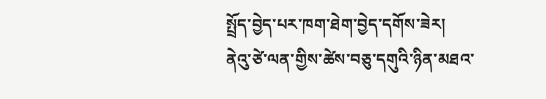སྤྲོད་བྱེད་པར་ཁག་ཐེག་བྱེད་དགོས་ཟེར།
ནེའུ་ཙེ་ལན་གྱིས་ཚེས་བཅུ་དགུའི་ཉིན་མཐའ་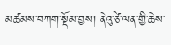མཚམས་བཀག་སྡོམ་བྱས། ནེའུ་ཙེ་ལན་གྱི་ཆེས་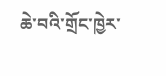ཆེ་བའི་གྲོང་ཁྱེར་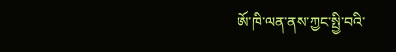ཨོ་ཁི་ལན་ནས་ཀྱང་སྤྱི་བའི་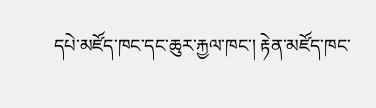དཔེ་མཛོད་ཁང་དང་ཆུར་རྐྱལ་ཁང་། རྟེན་མཛོད་ཁང་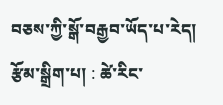བཅས་ཀྱི་སྒོ་བརྒྱབ་ཡོད་པ་རེད།
རྩོམ་སྒྲིག་པ། : ཚེ་རིང་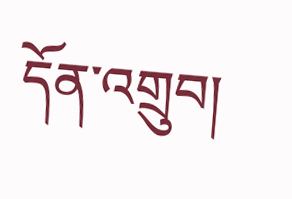དོན་འགྲུབ།